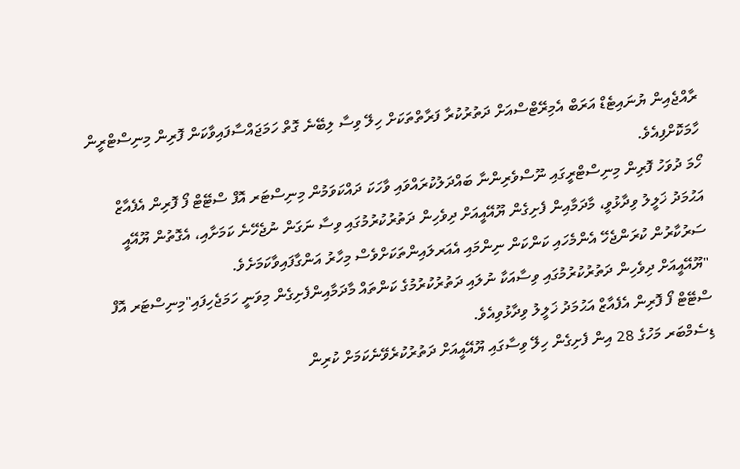ރާއްޖެއިން ޔުނައިޓެޑް އަރަބް އެމިރޭޓްސްއަށް ދަތުރުކުރާ ފަރާތްތަކަށް ހިލޭ ވިސާ ލިބޭނެ ގޮތް ހަމަޖައްސާފައިވާކަން ފޮރިން މިނިސްޓްރީން ހާމަކޮށްފިއެވެ.
ހޯމަ ދުވަހު ފޮރިން މިނިސްޓްރީގައި ނޫސްވެރިންނާ ބައްދަލުކުރައްވައި ވާހަކަ ދައްކަވަމުން މިނިސްޓަރ އޮފް ސްޓޭޓް ފޯ ފޮރިން އެފެއާޒް އަޙުމަދު ޚަލީލު ވިދާޅުވީ، މާދަމާއިން ފެށިގެން ޔޫއޭއީއަށް ދިވެހިން ދަތުރުކުރުމުގައި ވިސާ ނަގަން ނުޖެހޭނެ ކަމަށާއި، އެގޮތުން ޔޫއޭއީ ސަރުކާރުން ކުރަންޖެހޭ އެންމެހައި ކަންކަން ނިންމައި އެއަރލައިންތަކަށްވެސް މިހާރު އަންގާފައިވާކަމަށެވެ.
"ޔޫއޭއީއަށް ދިވެހިން ދަތުރުކުރުމުގައި ވިސާއަކާ ނުލައި ދަތުރުކުރުމުގެ ކަންތައް މާދަމާއިންފެށިގެން މިވަނީ ހަމަޖެހިފައި"މިނިސްޓަރ އޮފް ސްޓޭޓް ފޯ ފޮރިން އެފެއާޒް އަޙުމަދު ޚަލީލު ވިދާޅުވިއެވެ.
ޑިސެމްބަރ މަހުގެ 28 އިން ފެށިގެން ހިލޭ ވިސާގައި ޔޫއޭއީއަށް ދަތުރުކުރެވޭނެކަމަށް ކުރިން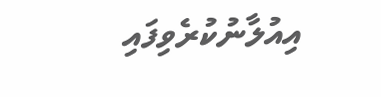އިއުލާނުކުރެވިފައި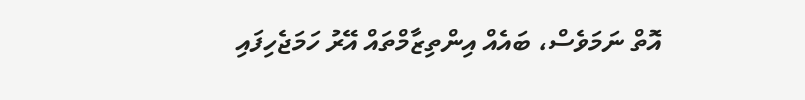އޮތް ނަމަވެސް، ބައެއް އިންތިޒާމްތައް އޭރު ހަމަޖެހިފައި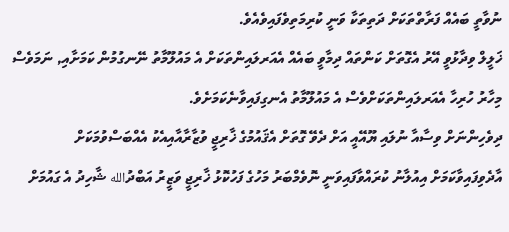ނުވާތީ ބައެއް ފަރާތްތަކަށް ދަތިތަކާ ވަނީ ކުރިމަތިވެފައިވެއެވެ.
ޚަލީލް ވިދާޅުވީ އޭރު އެގޮތަށް ކަންތައް ދިމާވީ ބައެއް އެއަރލައިންތަކަށް އެ މައުލޫމާތު ނޭނގުމުން ކަމަށާއި, ނަމަވެސް މިހާރު ހުރިހާ އެއަރލައިންތަކަށްވެސް އެ މައުލޫމާތު އެނގިފައިވާނެކަމަށެވެ.
ދިވެހިންނަށް ވިސާއާ ނުލައި ޔޫއޭއީ އަށް ދެވޭ ގޮތަށް އެޤައުމުގެ ޚާރިޖީ ވުޒާރާއާއިއެކު އެއްބަސްވުމަކަށް އާދެވިފައިވާކަމަށް އިއުލާނު ކުރައްވާފައިވަނީ ނޮވެމްބަރު މަހުގެ ފަހުކޮޅު ޚާރިޖީ ވަޒީރު އަބްދުالله ޝާހިދު އެ ގައުމަށް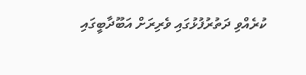ކުރެއްވި ދަތުރުފުޅުގައި ވެރިރަށް އަބޫދާބީގައި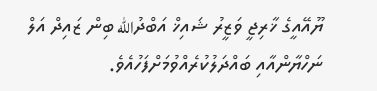ޔޫއޭއީގެ ޚާރިޖީ ވަޒީރު ޝައިޚް އަބްދުالله ބިން ޒައިދް އަލް ނަހްޔާންއާއި ބައްދަލުކުރެއްވުމަށްފަހުއެވެ.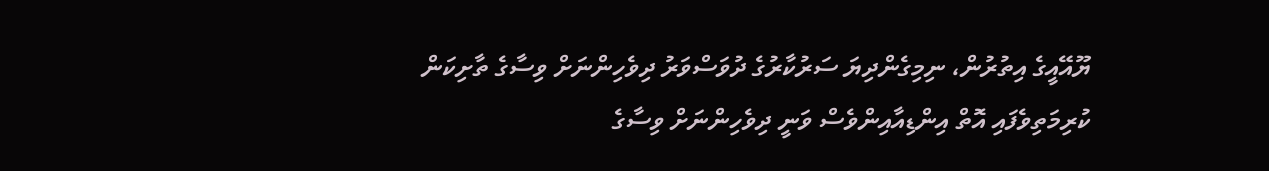ޔޫއޭއީގެ އިތުރުން، ނިމިގެންދިޔަ ސަރުކާރުގެ ދުވަސްވަރު ދިވެހިންނަށް ވިސާގެ ތާށިކަން ކުރިމަތިވެފައި އޮތް އިންޑިއާއިންވެސް ވަނީ ދިވެހިންނަށް ވިސާގެ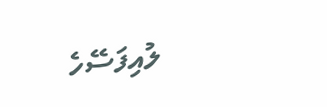ލުއިފަސޭހެ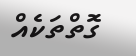ގޮތްތަކެއް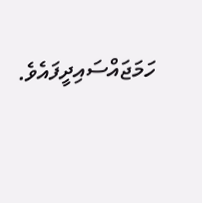ހަމަޖައްސައިދީފައެވެ.